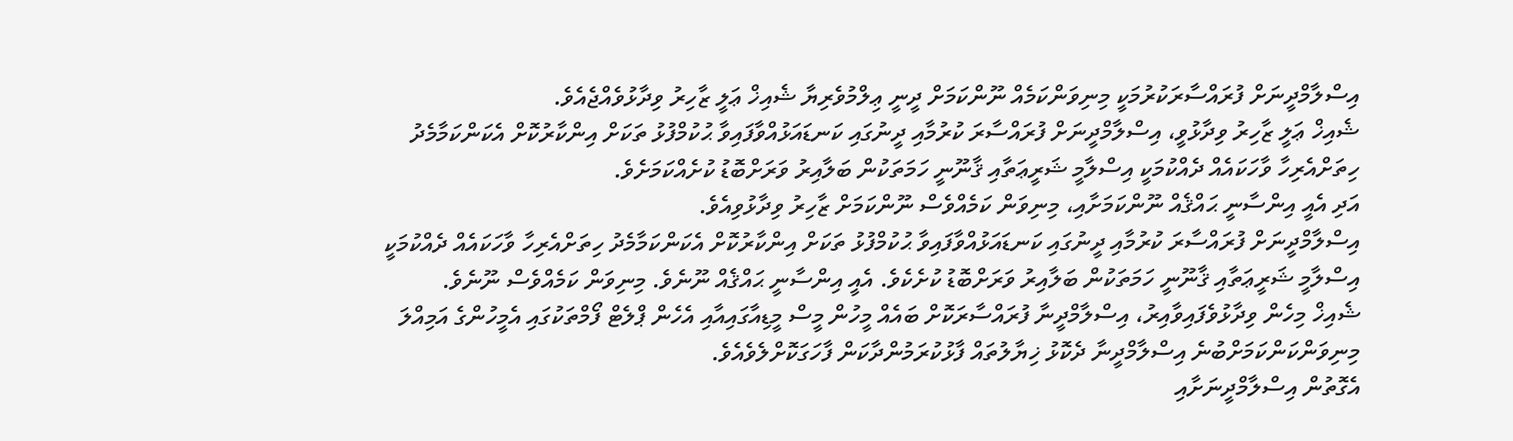އިސްލާމްދީނަށް ފުރައްސާރަކުރުމަކީ މިނިވަންކަމެއް ނޫންކަމަށް ދީނީ ޢިލްމުވެރިޔާ ޝެއިޚް ޢަލީ ޒާހިރު ވިދާޅުވެއްޖެއެވެ.
ޝެއިޚް ޢަލީ ޒާހިރު ވިދާޅުވީ، އިސްލާމްދީނަށް ފުރައްސާރަ ކުރުމާއި ދީނުގައި ކަނޑައަޅުއްވާފައިވާ ޙުކުމްފުޅު ތަކަށް އިންކާރުކޮށް އެކަންކަމާމެދު ހިތަށްއެރިހާ ވާހަކައެއް ދެއްކުމަކީ އިސްލާމީ ޝަރީޢަތާއި ޤާނޫނީ ހަމަތަކުން ބަލާއިރު ވަރަށްބޮޑު ކުށެއްކަމަށެވެ.
އަދި އެއީ އިންސާނީ ޙައްޤެއް ނޫންކަމަށާއި، މިނިވަން ކަމެއްވެސް ނޫންކަމަށް ޒާހިރު ވިދާޅުވިއެވެ.
އިސްލާމްދީނަށް ފުރައްސާރަ ކުރުމާއި ދީނުގައި ކަނޑައަޅުއްވާފައިވާ ޙުކުމްފުޅު ތަކަށް އިންކާރުކޮށް އެކަންކަމާމެދު ހިތަށްއެރިހާ ވާހަކައެއް ދެއްކުމަކީ އިސްލާމީ ޝަރީޢަތާއި ޤާނޫނީ ހަމަތަކުން ބަލާއިރު ވަރަށްބޮޑު ކުށެކެވެ. އެއީ އިންސާނީ ޙައްޤެއް ނޫނެވެ. މިނިވަން ކަމެއްވެސް ނޫނެވެ.
ޝެއިޚް މިހެން ވިދާޅުވެފައިވާއިރު، އިސްލާމްދީނާ ފުރައްސާރަކޮށް ބައެއް މީހުން މީސް މީޑިއާގައިއާއި އެހެން ޕްލެޓް ފޯމްތަކުގައި އެމީހުންގެ އަމިއްލަ މިނިވަންކަންކަމަށްބުނެ އިސްލާމްދީނާ ދެކޮޅު ޚިޔާލުތައް ފާޅުކުރަމުންދާކަން ފާހަގަކޮށްލެވެއެވެ.
އެގޮތުން އިސްލާމްދީނަށާއި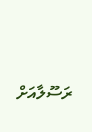ރަސޫލާއަށް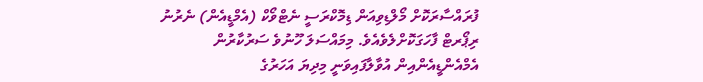ފުރައްސާރަކޮށް މޯލްޑިވިއަން ޑިމޮކްރަސީ ނެޓްވޯކް (އެމްޑީއެން) ނެރުނު ރިޕޯރޓް ފާހަގަކޮށްލެވެއެވެ. މިމައްސަލަ ހޫނުވެ ސަރުކާރުން އެމްއެންޑީއެންއިން އުވާލާފައިވަނީ މިދިޔަ އަހަރުގެ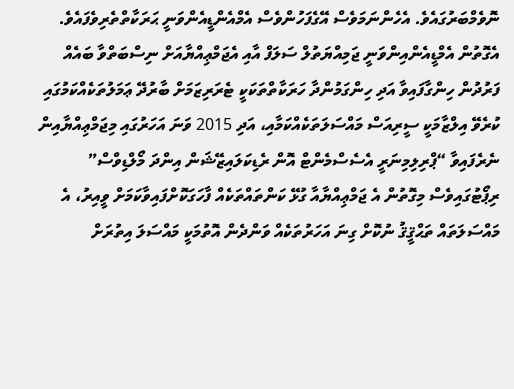ނޮވެމްބަރުގައެވެ. އެހެންނަމަވެސް އޭގެފަހުންވެސް އެމްއެންޑީއެންވަނީ ޙަރަކާތްތެރިވެފައެވެ.
އެގޮތުން އެމްޑީއެންއިންވަނީ ޖަމިއްޔަތުލް ސަލަފް އާއި އެޖަމްޢިއްޔާއަށް ނިސްބަތްވާ ބައެއް ފަރުދުން ހިންގާފައިވާ އަދި ހިންގަމުންދާ ހަރަކާތްތަކަކީ ޓެރަރިޒަމަށް ބާރުދޭ ޢަމަލުތަކެއްކަމުގައި ކުރެވޭ އިލްޒާމަކީ ސީރިއަސް މައްސަލަތަކެއްކަމާއި، އަދި 2015 ވަނަ އަހަރުގައި މިޖަމްޢިއްޔާއިން ނެރެފައިވާ “ޕްރިލިމިނަރީ އެސެސްމެންޓް އޮން ރެޑިކަލައިޒޭޝަން އިންދަ މޯލްޑިވްސް” ރިޕޯޓުގައިވެސް މިގޮތުން އެ ޖަމްޢިއްޔާއާ ގުޅޭ ކަންތައްތަކެއް ފާހަގަކޮށްފައިވާކަމަށް ވީއިރު، އެ މައްސަލަތައް ތަޙްޤީޤު ނުކޮށް ގިނަ އަހަރުތަކެއް ވަންދެން އޮތުމަކީ މައްސަލަ އިތުރަށް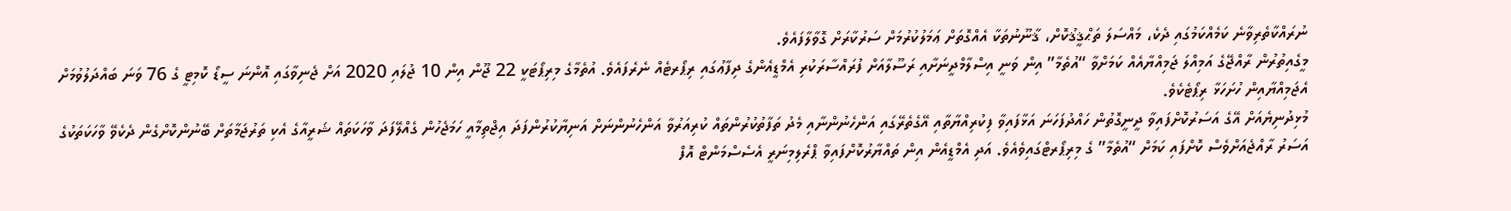ނުރައްކާތެރިވާނެ ކަމެއްކަމުގައި ދެކެ، މައްސަލަ ތަޙްޤީޤުކޮށް، ޤާނޫނުތަކާ އެއްގޮތަށް ޢަމަލުކުރުމަށް ސަރުކާރަށް ގޮވާލާފައެވެ.
މީގެއިތުރުން ރާއްޖޭގެ އަމިއްލަ ޖަމިއްޔާއެއް ކަމަށްވާ “އުތެމާ” އިން ވަނީ އިސްލާމްދީނަށާއި ރަސޫލާއަށް ފުރައްސާރަކުރި އެމްޑީއެންގެ ދިފާޢުގައި ރިޕޯރޓެއް ނެރެފައެވެ. އުތެމާގެ މިރިޕޯޓަކީ 22 ޖޫން އިން 10 ޖުލައި 2020 އަށް ޖެނިވާގައި އޮންނަ ސީޑޯ ކޮމިޓީ ގެ 76 ވަނަ ބައްދަލުވުމަށް އެޖަމިއްޔާއިން ހުށަހަޅާ ރިޕޯޓެކެވެ.
މުޅިދުނިޔެއަށް އޭގެ އަސަރުކޮށްފައިވާ ދީނީގޮތުން ހައްދުފަހަނަ އަޅާފައިވާ ފިކުރިއްޔާތާއި އޭގެތެރޭގައި އަންހެނުންނާއި މެދު ތަފާތުކުރުންތައް ކުރިއަރުވާ އަންހެނުންނަށް އަނިޔާކުރުންފަދަ އިޖްތިމާއީ ހަމަޖެހުން ގެއްލޭފަދަ ވާހަކަތައް ޝަރީއާގެ އެކި ތަރުޖަމާތަށް ބޭނުންކޮށްގެން ދެކެވޭ ވާހަކަތަކުގެ އަސަރު ރާއްޖެއަށްވެސް ކޮށްފައި ކަމަށް “އުތެމާ” ގެ މިރިޕޯރޓްގައިވެއެވެ. އަދި އެމްޑީއެން އިން ތައްޔާރުކޮށްފައިވާ ޕްރެލިމިނަރީ އެސެސްމަންޓް އޮފް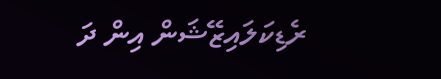ރެޑިކަލައިޒޭޝަން އިން ދަ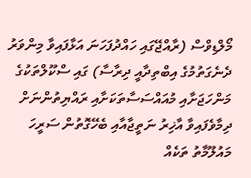މޯލްޑިވްސް (ރާއްޖޭގައި ހައްދުފަހަނަ އަޅާފައިވާ މިންވަރު ދެނެގަތުމުގެ އިބްތިދާއީ ދިރާސާ) ގައި ސްކޫލްތަކުގެ މަންހަޖަށާއި މުއައްސަސާތަކަށާއި ރައްޔިތުންނަށް ދިމާވެފައިވާ އާޚިރު ނަތީޖާއާއި ބެހޭގޮތުން ސަރީހަ މައުލޫމާތު ތަކެއް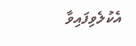އެކުލެވިފައިވާ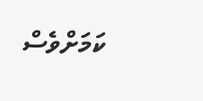ކަމަށްވެސް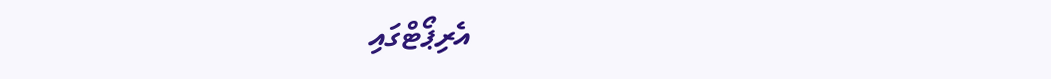އެރިޕޯޓްގައި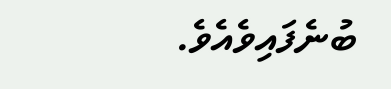ބުނެފައިވެއެވެ.